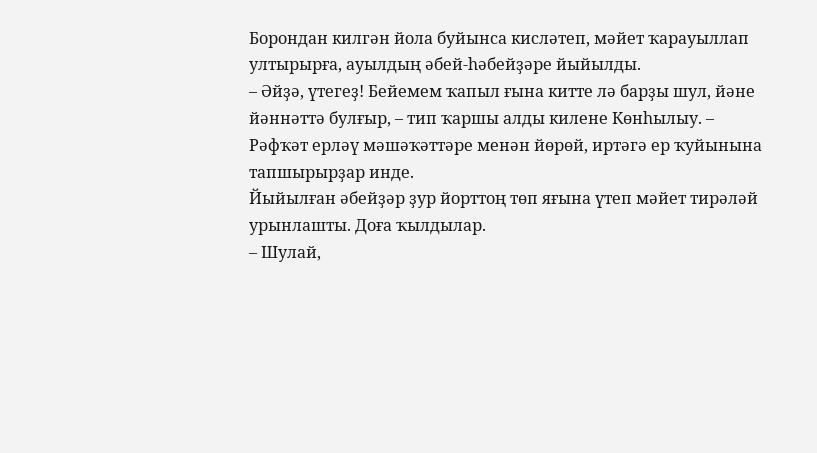Борондан килгән йола буйынса кисләтеп, мәйет ҡарауыллап ултырырға, ауылдың әбей-һәбейҙәре йыйылды.
– Әйҙә, үтегеҙ! Бейемем ҡапыл ғына китте лә барҙы шул, йәне йәннәттә булғыр, – тип ҡаршы алды килене Көнһылыу. – Рәфҡәт ерләү мәшәҡәттәре менән йөрөй, иртәгә ер ҡуйынына тапшырырҙар инде.
Йыйылған әбейҙәр ҙур йорттоң төп яғына үтеп мәйет тирәләй урынлашты. Доға ҡылдылар.
– Шулай,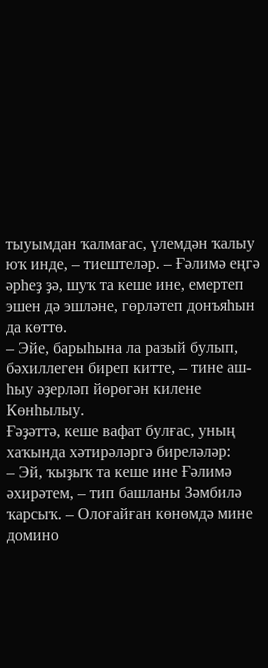тыуымдан ҡалмағас, үлемдән ҡалыу юҡ инде, – тиештеләр. – Ғәлимә еңгә әрһеҙ ҙә, шуҡ та кеше ине, емертеп эшен дә эшләне, гөрләтеп донъяһын да көттө.
– Эйе, барыһына ла разый булып, бәхиллеген биреп китте, – тине аш-һыу әҙерләп йөрөгән килене Көнһылыу.
Ғәҙәттә, кеше вафат булғас, уның хаҡында хәтирәләргә биреләләр:
– Эй, ҡыҙыҡ та кеше ине Ғәлимә әхирәтем, – тип башланы Зәмбилә ҡарсыҡ. – Олоғайған көнөмдә мине домино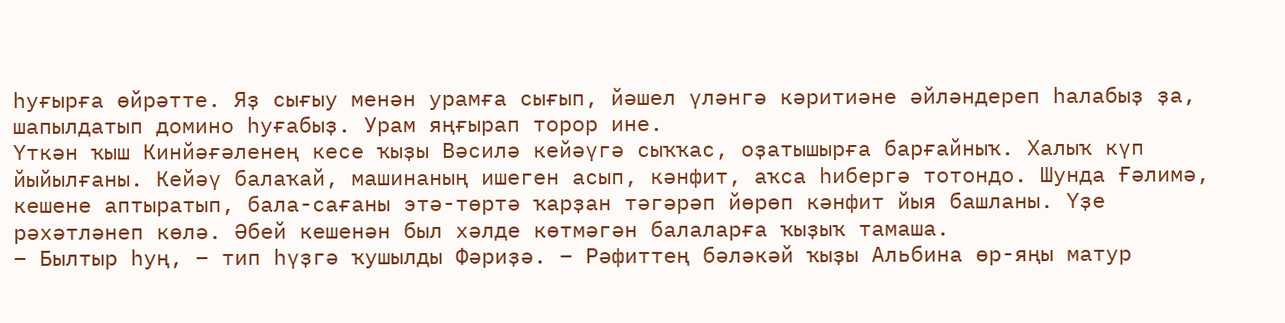һуғырға өйрәтте. Яҙ сығыу менән урамға сығып, йәшел үләнгә кәритиәне әйләндереп һалабыҙ ҙа, шапылдатып домино һуғабыҙ. Урам яңғырап торор ине.
Үткән ҡыш Кинйәғәленең кесе ҡыҙы Вәсилә кейәүгә сыҡҡас, оҙатышырға барғайныҡ. Халыҡ күп йыйылғаны. Кейәү балаҡай, машинаның ишеген асып, кәнфит, аҡса һибергә тотондо. Шунда Ғәлимә, кешене аптыратып, бала-сағаны этә-төртә ҡарҙан тәгәрәп йөрөп кәнфит йыя башланы. Үҙе рәхәтләнеп көлә. Әбей кешенән был хәлде көтмәгән балаларға ҡыҙыҡ тамаша.
– Былтыр һуң, – тип һүҙгә ҡушылды Фәриҙә. – Рәфиттең бәләкәй ҡыҙы Альбина өр-яңы матур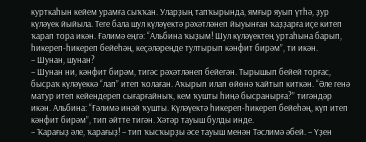курткаһын кейем урамға сыҡҡан. Уларҙың тапҡырында, ямғыр яуып үтһә, ҙур күләүек йыйыла. Теге бала шул күләүектә рәхәтләнеп йыуынған ҡаҙҙарға иҫе китеп ҡарап тора икән. Ғәлимә еңгә: “Альбина ҡыҙым! Шул күләүектең уртаһына барып, һикереп-һикереп бейеһәң, кеҫәләреңде тултырып кәнфит бирәм”, ти икән.
– Шунан, шунан?
– Шунан ни, кәнфит бирәм, тигәс рәхәтләнеп бейегән. Тырышып бейей торғас, бысраҡ күләүеккә “лап” итеп ҡолаған. Аҡырып илап өйөнә ҡайтып киткән. “Әле генә матур итеп кейендереп сығарғайныҡ, кем ҡушты һиңә бысранырға?” тигәндәр икән. Альбина: “Ғәлимә инәй ҡушты. Күләүектә һикереп-һикереп бейеһәң, күп итеп кәнфит бирәм”, тип әйтте тигән. Хәтәр тауыш булды инде.
– Ҡарағыҙ әле, ҡарағыҙ! – тип ҡысҡырҙы әсе тауыш менән Тәслимә әбей. – Үҙен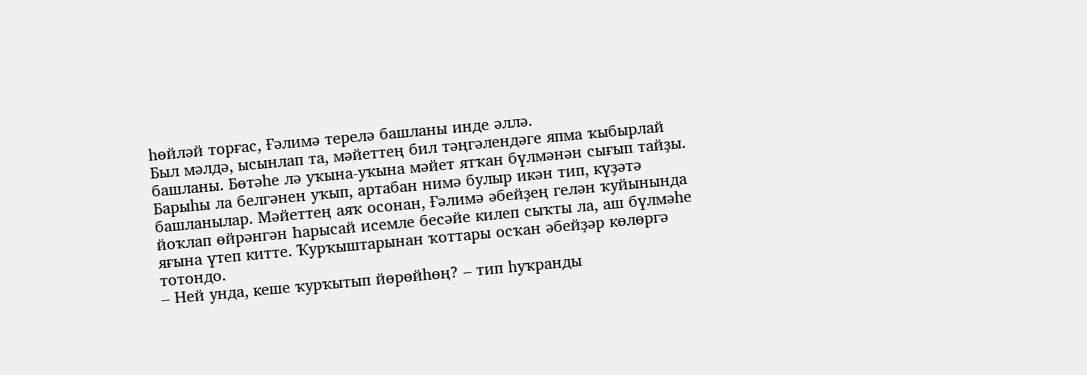һөйләй торғас, Ғәлимә терелә башланы инде әллә.
Был мәлдә, ысынлап та, мәйеттең бил тәңгәлендәге япма ҡыбырлай башланы. Бөтәһе лә уҡына-уҡына мәйет ятҡан бүлмәнән сығып тайҙы. Барыһы ла белгәнен уҡып, артабан нимә булыр икән тип, күҙәтә башланылар. Мәйеттең аяҡ осонан, Ғәлимә әбейҙең гелән ҡуйынында йоҡлап өйрәнгән Һарысай исемле бесәйе килеп сыҡты ла, аш бүлмәһе яғына үтеп китте. Ҡурҡыштарынан ҡоттары осҡан әбейҙәр көлөргә тотондо.
– Ней унда, кеше ҡурҡытып йөрөйһөң? – тип һуҡранды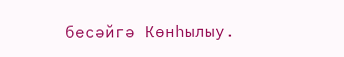бесәйгә Көнһылыу.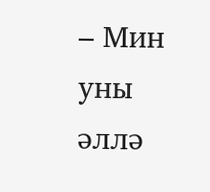– Мин уны әллә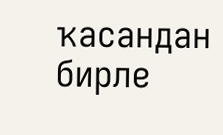ҡасандан бирле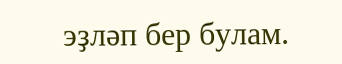эҙләп бер булам.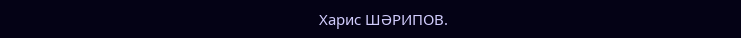Харис ШӘРИПОВ.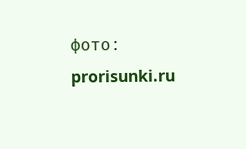фото: prorisunki.ru